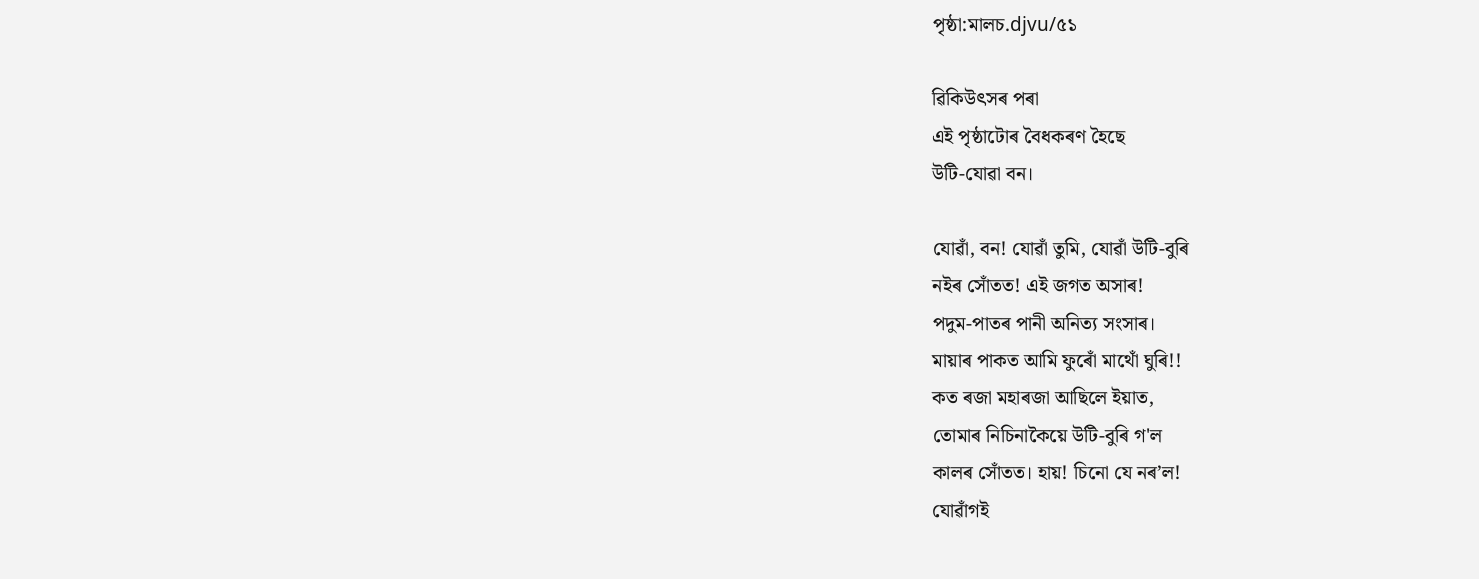পৃষ্ঠা:মালচ.djvu/৫১

ৱিকিউৎসৰ পৰা
এই পৃষ্ঠাটোৰ বৈধকৰণ হৈছে
উটি-যোৱা বন।

যোৱাঁ, বন! যোৱাঁ তুমি, যোৱাঁ উটি-বুৰি
নইৰ সোঁতত! এই জগত অসাৰ!
পদুম-পাতৰ পানী অনিত্য সংসাৰ।
মায়াৰ পাকত আমি ফুৰোঁ মাথোঁ ঘুৰি!!
কত ৰজা মহাৰজা আছিলে ইয়াত,
তোমাৰ নিচিনাকৈয়ে উটি-বুৰি গ'ল
কালৰ সোঁতত। হায়! চিনো যে নৰ’ল!
যোৱাঁগই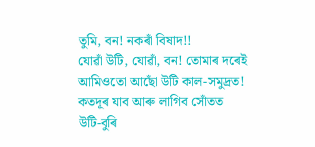তুমি, বন! নকৰাঁ বিষাদ!!
যোৱাঁ উটি, যোৱাঁ, বন! তোমাৰ দৰেই
আমিওতো আছোঁ উটি কাল-সমুদ্ৰত!
কতদূৰ যাব আৰু লাগিব সোঁতত
উটি-বুৰি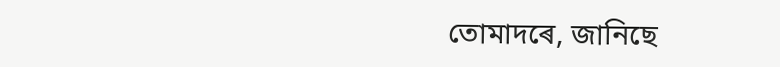তোমাদৰে, জানিছে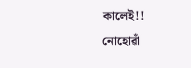কালেই!!
নোহোৱাঁ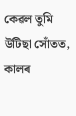কেৱল তুমি উটিছা সোঁতত,
কালৰ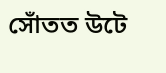সোঁতত উটে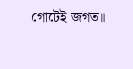গোটেই জগত॥